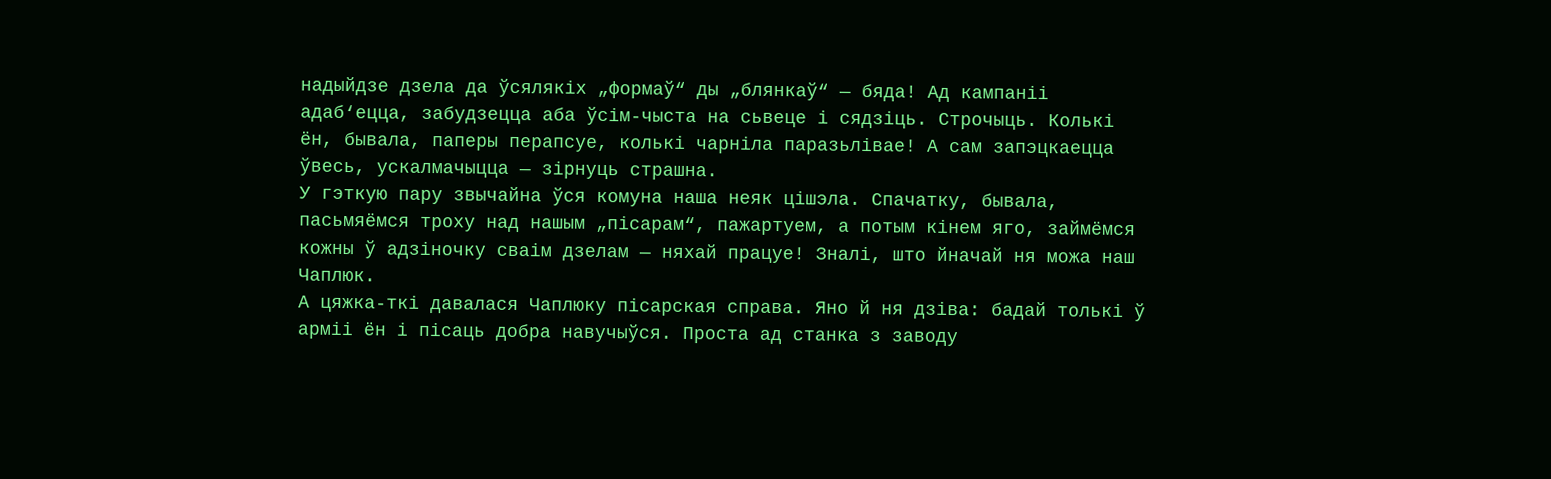надыйдзе дзела да ўсялякіх „формаў“ ды „блянкаў“ — бяда! Ад кампаніі адаб‘ецца, забудзецца аба ўсім-чыста на сьвеце і сядзіць. Строчыць. Колькі ён, бывала, паперы перапсуе, колькі чарніла паразьлівае! А сам запэцкаецца ўвесь, ускалмачыцца — зірнуць страшна.
У гэткую пару звычайна ўся комуна наша неяк цішэла. Спачатку, бывала, пасьмяёмся троху над нашым „пісарам“, пажартуем, а потым кінем яго, займёмся кожны ў адзіночку сваім дзелам — няхай працуе! Зналі, што йначай ня можа наш Чаплюк.
А цяжка-ткі давалася Чаплюку пісарская справа. Яно й ня дзіва: бадай толькі ў арміі ён і пісаць добра навучыўся. Проста ад станка з заводу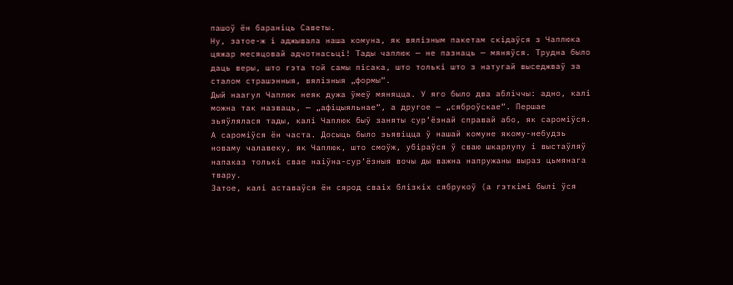пашоў ён бараніць Саветы.
Ну, затое-ж і аджывала наша комуна, як вялізным пакетам скідаўся з Чаплюка цяжар месяцовай адчотнасьці! Тады чаплюк — не пазнаць — мяняўся. Трудна было даць веры, што гэта той самы пісака, што толькі што з натугай выседжваў за сталом страшэнныя, вялізныя „формы“.
Дый наагул Чаплюк неяк дужа ўмеў мяняцца. У яго было два абліччы: адно, калі можна так назваць, — „афіцыяльнае“, а другое — „сяброўскае“. Першае зьяўлялася тады, калі Чаплюк быў заняты сур‘ёзнай справай або, як сароміўся. А сароміўся ён часта. Досыць было зьявіцца ў нашай комуне якому-небудзь новаму чалавеку, як Чаплюк, што смоўж, убіраўся ў сваю шкарлупу і выстаўляў напаказ толькі свае наіўна-сур‘ёзныя вочы ды важна напружаны выраз цьмянага твару.
Затое, калі аставаўся ён сярод сваіх блізкіх сябрукоў (а гэткімі былі ўся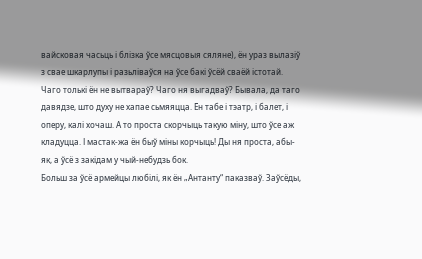вайсковая часьць і блізка ўсе мясцовыя сяляне), ён ураз вылазіў з свае шкарлупы і разьліваўся на ўсе бакі ўсёй сваёй істотай.
Чаго толькі ён не вытвараў? Чаго ня выгадваў? Бывала, да таго давядзе, што духу не хапае сьмяяцца. Ён табе і тэатр, і балет, і оперу, калі хочаш. А то проста скорчыць такую міну, што ўсе аж кладуцца. І мастак-жа ён быў міны корчыць! Ды ня проста, абы-як, а ўсё з закідам у чый-небудзь бок.
Больш за ўсё армейцы любілі, як ён „Антанту“ паказваў. Заўсёды,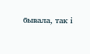бывала, так і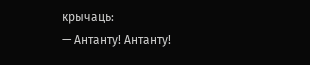крычаць:
— Антанту! Антанту!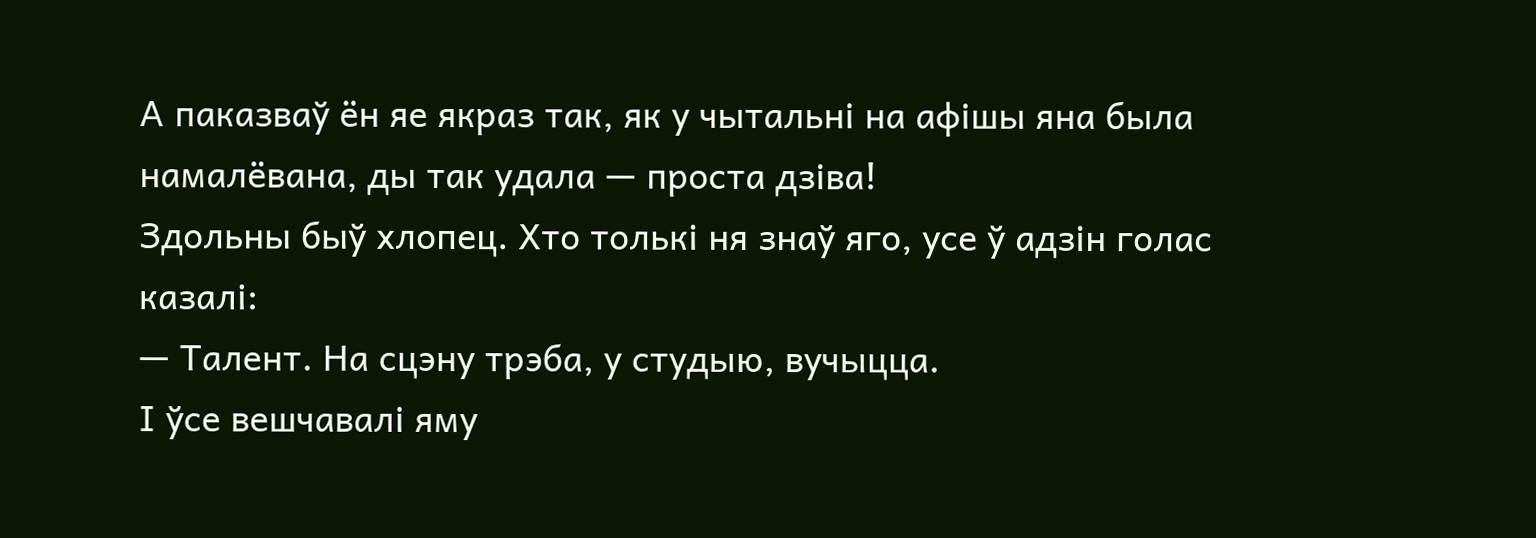А паказваў ён яе якраз так, як у чытальні на афішы яна была намалёвана, ды так удала — проста дзіва!
Здольны быў хлопец. Хто толькі ня знаў яго, усе ў адзін голас казалі:
— Талент. На сцэну трэба, у студыю, вучыцца.
І ўсе вешчавалі яму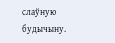слаўную будычыну.